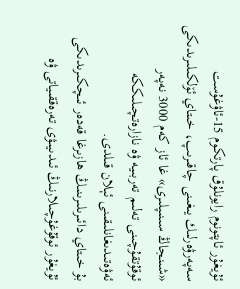ئۇيغۇر ئاپتونوم رايونلۇق پارتكوم 15-ئاۋغۇست سەپەرۋەرلىك يىغىنى چاقىرىپ، خىتاي ئۆلكىلىرىدىكى «شىنجاڭ سىنىپلىرى» غا ئاز كەم 3000 نەپەر ئوقۇتقۇچىنى تەلىم تەربىيە ۋە نازارەتچىلىككە ئەۋەتىدىغانلىقىنى ئېلان قىلدى.
بۇ خىتاي دائىرىلىرىنىڭ ھازىرغا قەدەر ئىچكىرىدىكى ئۇيغۇر ئوقۇغۇچىلارنىڭ ئىدىيىۋى تەرەققىياتى ۋە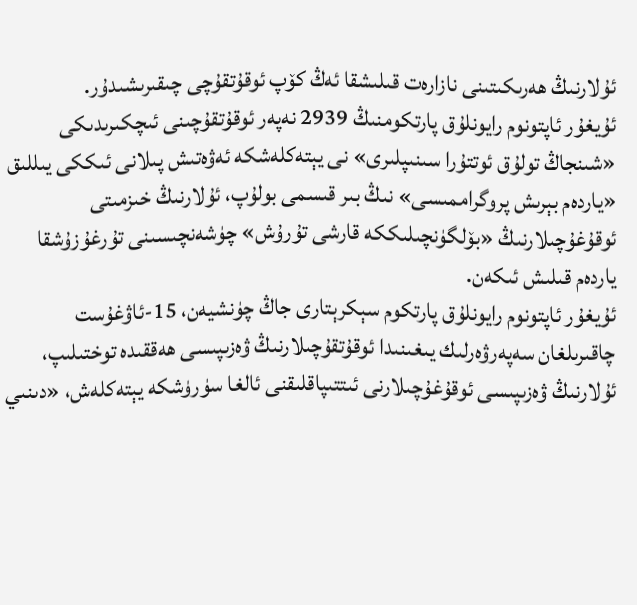ئۇلارنىڭ ھەرىكىتىنى نازارەت قىلىشقا ئەڭ كۆپ ئوقۇتقۇچى چىقىرىشىدۇر.
ئۇيغۇر ئاپتونوم رايونلۇق پارتكومنىڭ 2939 نەپەر ئوقۇتقۇچىنى ئىچكىرىدىكى «شىنجاڭ تولۇق ئوتتۇرا سىنىپلىرى» نى يېتەكلەشكە ئەۋەتىش پىلانى ئىككى يىللىق «ياردەم بېرىش پروگراممىسى» نىڭ بىر قىسمى بولۇپ، ئۇلارنىڭ خىزمىتى ئوقۇغۇچىلارنىڭ «بۆلگۈنچىلىككە قارشى تۇرۇش» چۈشەنچىسىنى تۇرغۇزۇشقا ياردەم قىلىش ئىكەن.
ئۇيغۇر ئاپتونوم رايونلۇق پارتكوم سېكرېتارى جاڭ چۈنشيەن، 15-ئاۋغۇست چاقىرىلغان سەپەرۋەرلىك يىغىنىدا ئوقۇتقۇچىلارنىڭ ۋەزىپىسى ھەققىدە توختىلىپ، ئۇلارنىڭ ۋەزىپىسى ئوقۇغۇچىلارنى ئىتتىپاقلىقنى ئالغا سۈرۈشكە يېتەكلەش، «دىنىي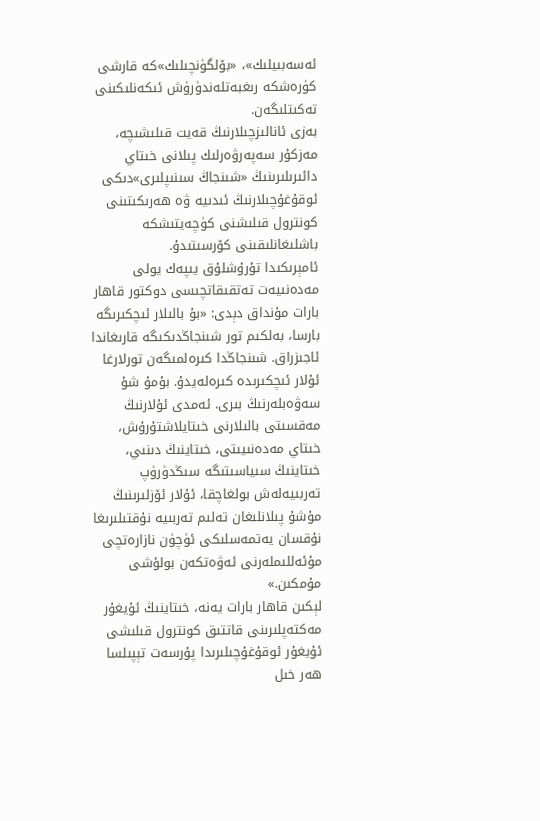ئەسەبىيلىك»، «بۆلگۈنچىلىك»كە قارشى كۈرەشكە رىغبەتلەندۈرۈش ئىكەنلىكىنى تەكىتلىگەن.
بەزى ئانالىزچىلارنىڭ قەيت قىلىشىچە، مەزكۇر سەپەرۋەرلىك پىلانى خىتاي دائىرىلىرىنىڭ «شىنجاڭ سىنىپلىرى»دىكى ئوقۇغۇچىلارنىڭ ئىدىيە ۋە ھەرىكىتىنى كونترول قىلىشنى كۈچەيتىشكە باشلىغانلىقىنى كۆرسىتىدۇ.
ئامېرىكىدا تۇرۇشلۇق يىپەك يولى مەدەنىيەت تەتقىقاتچىسى دوكتور قاھار بارات مۇنداق دېدى: «بۇ بالىلار ئىچكىرىگە بارسا، بەلكىم تور شىنجاڭدىكىگە قارىغاندا ئاجىزراق. شىنجاڭدا كىرەلمىگەن تورلارغا ئۇلار ئىچكىرىدە كىرەلەيدۇ. بۇمۇ شۇ سەۋەبلەرنىڭ بىرى. ئەمدى ئۇلارنىڭ مەقسىتى بالىلارنى خىتايلاشتۇرۇش، خىتاي مەدەنىيىتى، خىتاينىڭ دىنىي، خىتاينىڭ سىياسىتىگە سىڭدۈرۈپ تەربىيەلەش بولغاچقا، ئۇلار ئۆزلىرىنىڭ مۇشۇ پىلانلىغان تەلىم تەربىيە نۇقتىلىرىغا نۇقسان يەتمەسلىكى ئۈچۈن نازارەتچى مۇئەللىملەرنى ئەۋەتكەن بولۇشى مۇمكىن.»
لېكىن قاھار بارات يەنە، خىتاينىڭ ئۇيغۇر مەكتەپلىرىنى قاتتىق كونترول قىلىشى ئۇيغۇر ئوقۇغۇچىلىرىدا پۇرسەت تېپىلسا ھەر خىل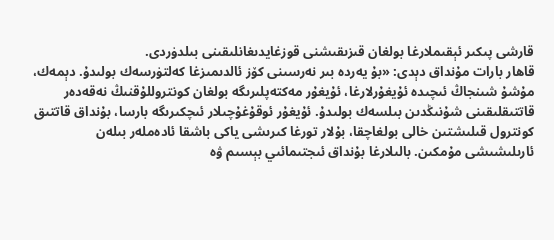قارشى پىكىر ئېقىملارغا بولغان قىزىقىشنى قوزغايدىغانلىقىنى بىلدۈردى.
قاھار بارات مۇنداق دېدى: «بۇ يەردە بىر نەرسىنى كۆز ئالدىمىزغا كەلتۈرسەك بولىدۇ. دېمەك، مۇشۇ شىنجاڭ ئىچىدە ئۇيغۇرلارغا، ئۇيغۇر مەكتەپلىرىگە بولغان كونتروللۇقنىڭ نەقەدەر قاتتىقلىقىنى شۇنىڭدىن بىلسەك بولىدۇ. ئۇيغۇر ئوقۇغۇچىلار ئىچكىرىگە بارسا، بۇنداق قاتتىق كونترول قىلىشتىن خالى بولغاچقا، بۇلار تورغا كىرىشى ياكى باشقا ئادەملەر بىلەن ئارىلىشىشى مۇمكىن. بالىلارغا بۇنداق ئىجتىمائىي بېسىم ۋە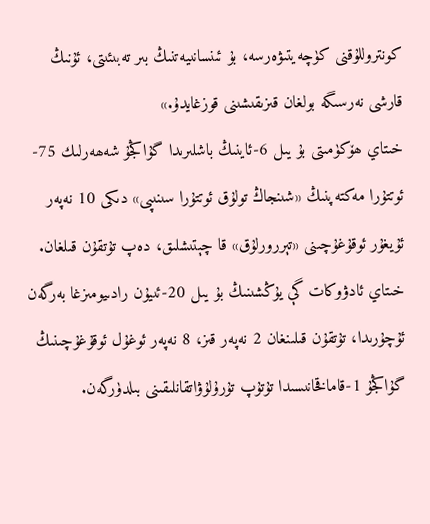كونتروللۇقنى كۈچەيتىۋەرسە، بۇ ئىنسانىيەتنىڭ بىر تەبىئىتى، ئۇنىڭ قارشى نەرسىگە بولغان قىزىقىشىنى قوزغايدۇ.»
خىتاي ھۆكۈمىتى بۇ يىل 6-ئاينىڭ باشلىرىدا گۇاڭجۇ شەھەرلىك 75-ئوتتۇرا مەكتەپنىڭ «شىنجاڭ تولۇق ئوتتۇرا سىنىپى» دىكى 10 نەپەر ئۇيغۇر ئوقۇغۇچىنى «تېررورلۇق» قا چېتىشلىق، دەپ تۇتقۇن قىلغان.
خىتاي ئادۋوكات گې يۇڭشىنىڭ بۇ يىل 20-ئىيۇن رادىيومىزغا بەرگەن ئۇچۇرىدا، تۇتقۇن قىلىنغان 2 نەپەر قىز، 8 نەپەر ئوغۇل ئوقۇغۇچىنىڭ گۇاڭجۇ 1-قاماقخانىسىدا تۇتۇپ تۇرۇلۇۋاتقانلىقىنى بىلدۈرگەن.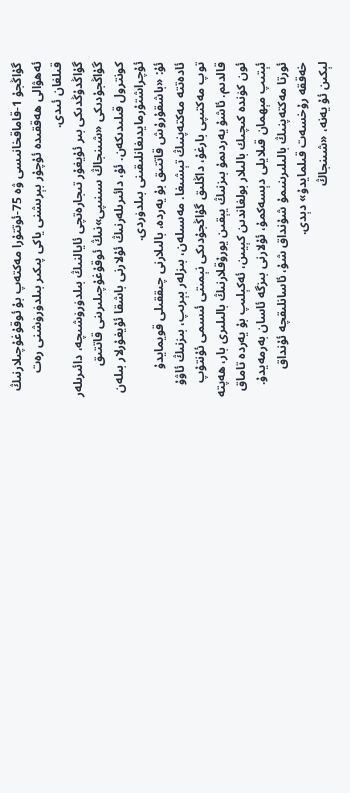گۇاڭجۇ 1-قاماقخانىسى ۋە 75-ئوتتۇرا مەكتەپ بۇ ئوقۇغۇچىلارنىڭ ئەھۋالى ھەققىدە ئۇچۇر بېرىشنى ياكى پىكىر بىلدۈرۈشنى رەت قىلغان ئىدى.
گۇاڭدۇڭدىكى بىر ئۇيغۇر تىجارەتچى ئايالنىڭ بىلدۈرۈشىچە، دائىرىلەر گۇاڭجۇدىكى «شىنجاڭ سىنىپى»نىڭ ئوقۇغۇچىلىرىنى قاتتىق كونترول قىلىدىكەن. ئۇ، دائىرىلەرنىڭ ئۇلارنى باشقا ئۇيغۇرلار بىلەن ئۇچراشتۇرمايدىغانلىقىنى بىلدۈردى.
ئۇ: «باشقۇرۇش قاتتىق بۇ يەردە، بالىلارنى چىققىلى قويمايدۇ ئادەتتە مەكتەپنىڭ تېشىغا. مەسىلەن، بىزلەر بېرىپ، بىزنىڭ ئاۋۇ توپ مەكتىپى بارغۇ، داڭلىق گۇاڭجۇدىكى نېمىتى ئىسمى ئۇنتۇپ قالدىم. ئاشۇ يەردىمۇ بىزنىڭ يېقىن يورۇقلارنىڭ بالىلىرى بار، ھەپتە ئون كۈندە كىچىك بالىلار بولغاندىن كېيىن، ئەكېلىپ بۇ يەردە تاماق ئېتىپ مېھمان قىلايلى دېسەكمۇ، ئۇلارنى بىزگە ئاسان بەرمەيدۇ. ئورتا مەكتەپنىڭ بالىلىرىنىمۇ شۇنداق شۇ، ئاسانلىقچە ئۇنداق خەققە رۇخسەت قىلمايدۇ» دېدى.
لېكىن ئۇ يەنە، «شىنجاڭ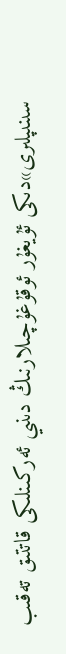سىنىپلىرى»دىكى ئۇيغۇر ئوقۇغۇچىلارنىڭ دىنىي ئەركىنلىكى قاتتىق تەقىب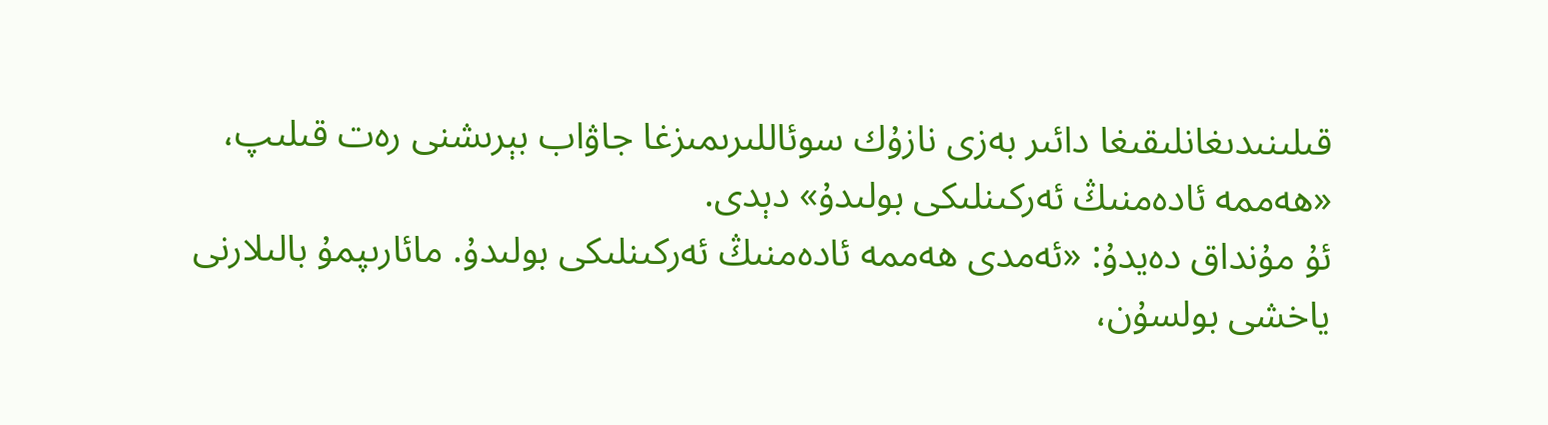قىلىنىدىغانلىقىغا دائىر بەزى نازۇك سوئاللىرىمىزغا جاۋاب بېرىشنى رەت قىلىپ، «ھەممە ئادەمنىڭ ئەركىنلىكى بولىدۇ» دېدى.
ئۇ مۇنداق دەيدۇ: «ئەمدى ھەممە ئادەمنىڭ ئەركىنلىكى بولىدۇ. مائارىپمۇ بالىلارنى ياخشى بولسۇن،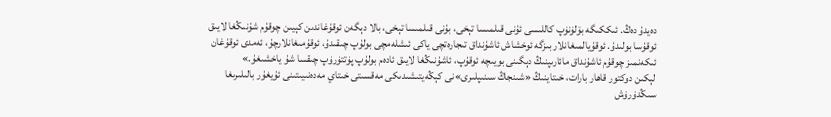دەيدۇ دەڭ. ئىككىگە بۆلۈنۈپ كاللىسى ئۇنى قىلمىسا تېخى، بۇنى قىلمىسا تېخى، بالا دېگەن ئوقۇغاندىن كېيىن چوقۇم شۇنىڭغا لايىق ئوقۇسا بولىدۇ. ئوقۇيالمىغانلار بىزگە ئوخشاش ئاشۇنداق تىجارەتچى ياكى ئىشلەمچى بولۇپ چىقىدۇ، ئوقۇمىغانلارچۇ، ئەمدى ئوقۇغان ئىكەنمىز چوقۇم ئاشۇنداق مائارىپنىڭ دېگىنى بويىچە ئوقۇپ، ئاشۇنىڭغا لايىق ئادەم بولۇپ پۈتتۈرۈپ چىقسا شۇ ياخشىغۇ.»
لېكىن دوكتور قاھار بارات، خىتاينىڭ «شىنجاڭ سىنىپلىرى»نى كېڭەيتىشىدىكى مەقسىتى خىتاي مەدەنىيىتىنى ئۇيغۇر بالىلىرىغا سىڭدۈرۈش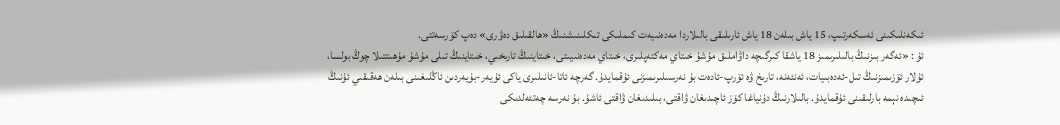ئىكەنلىكىنى ئەسكەرتىپ، 15 ياش بىلەن 18 ياش ئارىلىقى بالىلاردا مەدەنىيەت كىملىكى تىكلىنىشنىڭ «ھالقىلىق دەۋرى» دەپ كۆرسەتتى.
ئۇ : «ئەگەر بىزنىڭ بالىلىرىمىز 18 ياشقا كىرگىچە داۋاملىق مۇشۇ خىتاي مەكتەپلىرى، خىتاي مەدەنىيىتى، خىتاينىڭ تارىخىي، خىتاينىڭ تىلى مۇشۇ مۇھىتتىلا چوڭ بولسا، ئۇلار ئۆزىمىزنىڭ تىل-ئەدەبىيات، ئەنئەنە، تارىخ ۋە ئۆرپ-ئادەت بۇ نەرسىلىرىمىزنى ئۇقمايدۇ. گەرچە ئاتا-ئانىلىرى ياكى ئۇيەر-بۇيەردىن ئاڭلىغىنى بىلەن ھەقىقىي ئۇنىڭ ئىچىدە نېمە بارلىقىنى ئۇقمايدۇ. بالىلارنىڭ دۇنياغا كۆز ئاچىدىغان ۋاقتى، بىلىدىغان ۋاقتى ئاشۇ. بۇ نەرسە چەتئەلدىكى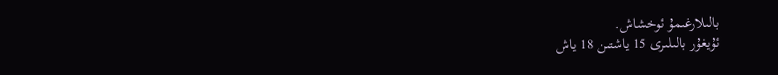بالىلارغىمۇ ئوخشاش.
ئۇيغۇر بالىلىرى 15 ياشتىن 18 ياش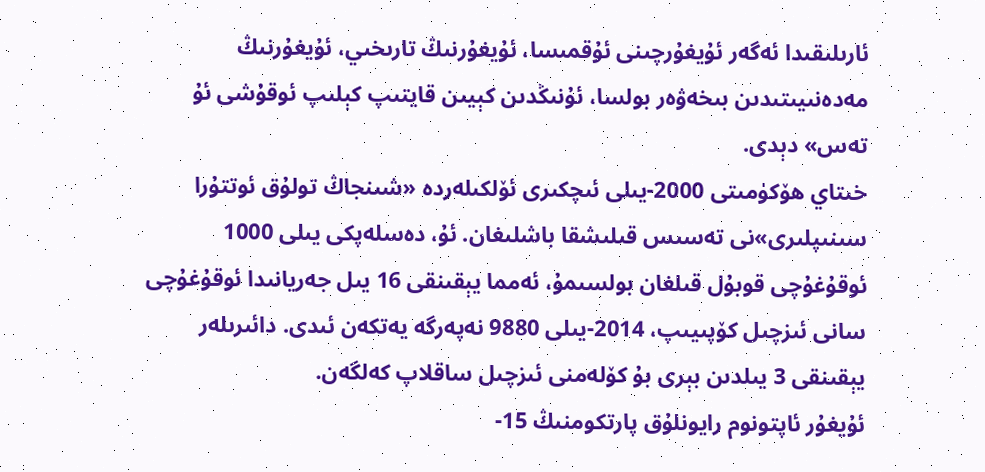ئارىلىقىدا ئەگەر ئۇيغۇرچىنى ئۇقمىسا، ئۇيغۇرنىڭ تارىخىي، ئۇيغۇرنىڭ مەدەنىيىتىدىن بىخەۋەر بولسا، ئۇنىڭدىن كېيىن قايتىپ كېلىپ ئوقۇشى ئۇ تەس» دېدى.
خىتاي ھۆكۈمىتى 2000-يىلى ئىچكىرى ئۆلكىلەردە «شىنجاڭ تولۇق ئوتتۇرا سىنىپلىرى»نى تەسىس قىلىشقا باشلىغان. ئۇ، دەسلەپكى يىلى 1000 ئوقۇغۇچى قوبۇل قىلغان بولسىمۇ، ئەمما يېقىنقى 16 يىل جەريانىدا ئوقۇغۇچى سانى ئىزچىل كۆپىيىپ، 2014-يىلى 9880 نەپەرگە يەتكەن ئىدى. دائىرىلەر يېقىنقى 3 يىلدىن بېرى بۇ كۆلەمنى ئىزچىل ساقلاپ كەلگەن.
ئۇيغۇر ئاپتونوم رايونلۇق پارتكومنىڭ 15-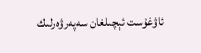ئاۋغۇست ئېچىلغان سەپەرۋەرلىك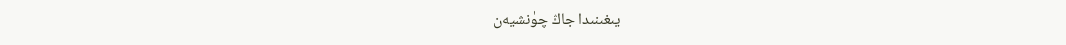يىغىنىدا جاڭ چۈنشيەن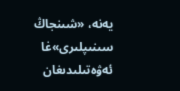يەنە، «شىنجاڭ سىنىپلىرى»غا ئەۋەتىلىدىغان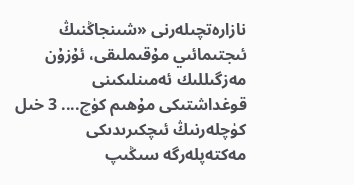نازارەتچىلەرنى «شىنجاڭنىڭ ئىجتىمائىي مۇقىملىقى، ئۇزۇن مەزگىللىك ئەمىنلىكىنى قوغداشتىكى مۇھىم كۈچ.... 3 خىل كۈچلەرنىڭ ئىچكىرىدىكى مەكتەپلەرگە سىڭىپ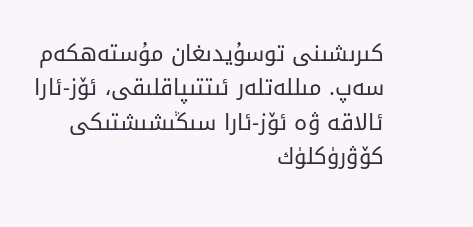كىرىشىنى توسۇيدىغان مۇستەھكەم سەپ. مىللەتلەر ئىتتىپاقلىقى، ئۆز-ئارا ئالاقە ۋە ئۆز-ئارا سىڭىشىشتىكى كۆۋرۈكلۈك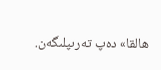ھالقا» دەپ تەرىپلىگەن.